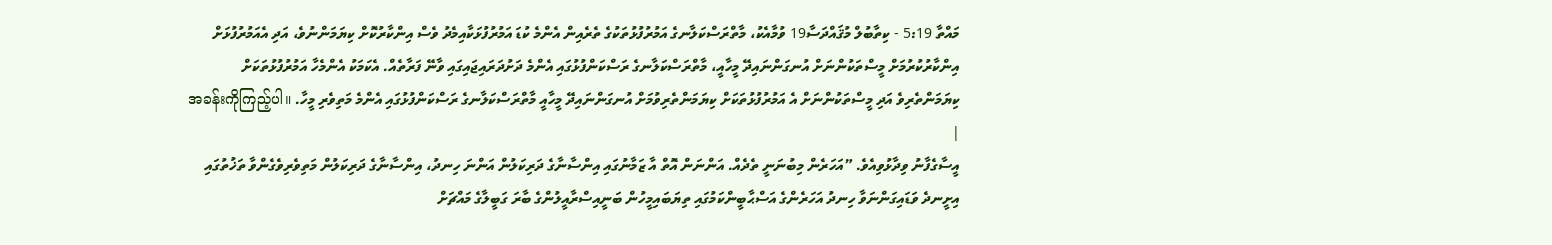މައްތާ 5:19 - ކިތާބުލް މުޤައްދަސާ19 ވުމާއެކު، މާތްރަސްކަލާނގެ އަމުރުފުޅުތަކުގެ ތެރެއިން އެންމެ ކުޑަ އަމުރުފުޅަކާއިމެދު ވެސް އިންކާރުކޮށް ކިޔަމަންނުވެ، އަދި އެއަމުރުފުޅަށް އިންކާރުކުރުމަށް މީސްތަކުންނަށް އުނގަންނައިދޭ މީހާއީ، މާތްރަސްކަލާނގެ ރަސްކަންފުޅުގައި އެންމެ ދަށުދަރައިޖައިގައި ވާނޭ ފަރާތެއް. އެކަމަކު އެންމެހާ އަމުރުފުޅުތަކަށް ކިޔަމަންތެރިވެ އަދި މީސްތަކުންނަށް އެ އަމުރުފުޅުތަކަށް ކިޔަމަންތެރިވުމަށް އުނގަންނައިދޭ މީހާއީ މާތްރަސްކަލާނގެ ރަސްކަންފުޅުގައި އެންމެ މަތިވެރި މީހާ. အခန်းကိုကြည့်ပါ။ |
އީސާގެފާނު ވިދާޅުވިއެވެ. ”އަހަރެން މިބުނަނީ ތެދެއް. އަންނަން އޮތް އާ ޒަމާނުގައި އިންސާނާގެ ދަރިކަލުން އަންނަ ހިނދު، އިންސާނާގެ ދަރިކަލުން މަތިވެރިވެގެންވާ ތަޚުތުގައި އިށީނދެ ވަޑައިގަންނަވާ ހިނދު އަހަރެންގެ އަސްޙާބީންކަމުގައި ތިޔަބައިމީހުން ބަނީއިސްރާއީލުންގެ ބާރަ ގަބީލާގެ މައްޗަށް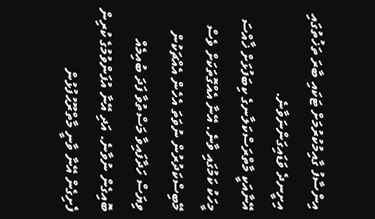އިންސާފު ގާއިމުކުރުމަށް ޓަކައި ބާރަ ތަޚުތުގައި އިށީނދެ ވަޑައިގަންނަވާނެ.
އޭނާއަކީ މާތްރަސްކަލާނގެ ކިބަފުޅަށް ޚާއްސަ މީހަކު ކަމުގައި ވާނެ. އޭނާ އެއްގޮތަކަށް ވެސް މޭބިސްކަދުރުން ނުވަތަ އެހެން އެއްޗަކުން ވިޔަސް ހަދާފައިވާ މަސްތުވާ ފަދަ ބުއިމެއް ބޮއިގެން ނުވާނެ. އަދި އޭނާ އުފަންވުމުގެ ކުރިން ފެށިގެން އޭނާ ވާނީ މާތްރޫޙުފުޅުން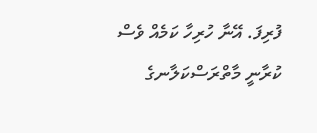ފުރިފަ. އޭނާ ހުރިހާ ކަމެއް ވެސް ކުރާނީ މާތްރަސްކަލާނގެ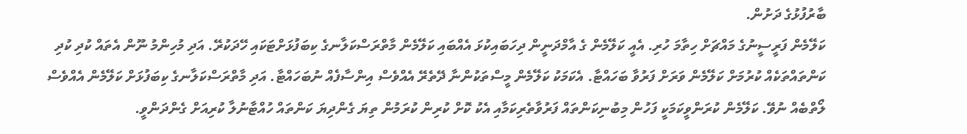ބާރުފުޅުގެ ދަށުން.
ކަލޭމެން ފަރީސީނުގެ މައްޗަށް ހިތާމަ ހުރި. އެއީ ކަލޭމެން ގެ އާމްދަނީން ދިހަބައިކުޅަ އެއްބައި ކަލޭމެން މާތްރަސްކަލާނގެ ކިބަފުޅަށްޓަކައި ހޭދަކުރޭ. އަދި މުހިންމު ނޫން އެތައް ކުދި ކުދި ކަންތައްތަކެއް ކުރުމަށް ކަލޭމެން ވަރަށް ފަރުވާ ބަހައްޓާ. އެކަމަކު ކަލޭމެން މީސްތަކުންނާ ދޭތެރޭ އެއްވެސް އިންސާފެއް ނުބަހައްޓާ. އަދި މާތްރަސްކަލާނގެ ކިބަފުޅަށް ކަލޭމެން އެއްވެސް ލޯތްބެއް ނުވޭ. ކަލޭމެން ކުރަންވީކަމަކީ ފަހުން މިބުނިކަންތައް ފަރުވާތެރިކަމާއި އެކު ކޮށް ކުރިން ކުރަމުން ތިޔަ ގެންދިޔަ ކަންތައް ހުއްޓާނުލާ ކުރިއަށް ގެންދަންވީ.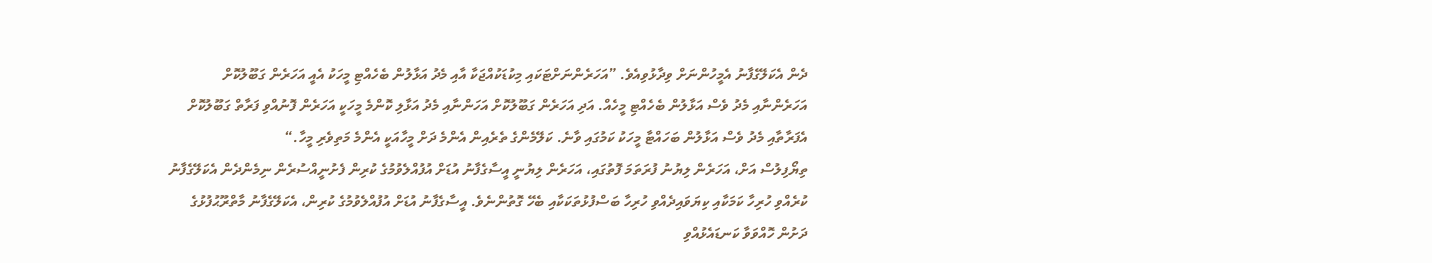ދެން އެކަލޭގެފާނު އެމީހުންނަށް ވިދާޅުވިއެވެ. ”އަހަރެންނަށްޓަކައި މިކުޑަކުއްޖަކާ އާއި މެދު އަޅާލުން ބެހެއްޓި މީހަކު އެއީ އަހަރެން ގަބޫލުކޮށް އަހަރެންނާއި މެދު ވެސް އަޅާލުން ބެހެއްޓި މީހެއް. އަދި އަހަރެން ގަބޫލުކޮށް އަހަންނާއި މެދު އަޅާލި ކޮންމެ މީހަކީ އަހަރެން ފޮނުއްވި ފަރާތް ގަބޫލުކޮށް އެފަރާތާއި މެދު ވެސް އަޅާލުން ބަހައްޓާ މީހަކު ކަމުގައި ވާނެ. ކަލޭމެންގެ ތެރެއިން އެންމެ ދަށް މީހާއަކީ އެންމެ މަތިވެރި މީހާ.“
ތިޔޯފިލުސް އަށް، އަހަރެން ލިޔުނު ފުރަތަމަ ފޮތުގައި، އަހަރެން ލިޔުނީ އީސާގެފާނު އުޑަށް އުފުއްލެވުމުގެ ކުރިން ފެށުނީއްސުރެން ނިމެންދެން އެކަލޭގެފާނު ކުރެއްވި ހުރިހާ ކަމަކާއި ކިޔަވައިދެއްވި ހުރިހާ ބަސްފުޅުތަކަކާއި ބެހޭ ގޮތުންނެވެ. އީސާގެފާނު އުޑަށް އުފުއްލެވުމުގެ ކުރިން، އެކަލޭގެފާނު މާތްރޫޙުފުޅުގެ ދަށުން ހޮއްވަވާ ކަނޑައެޅުއްވި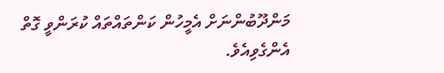މަންދޫބުންނަށް އެމީހުން ކަންތައްތައް ކުރަންވީ ގޮތް އެންގެވިއެވެ.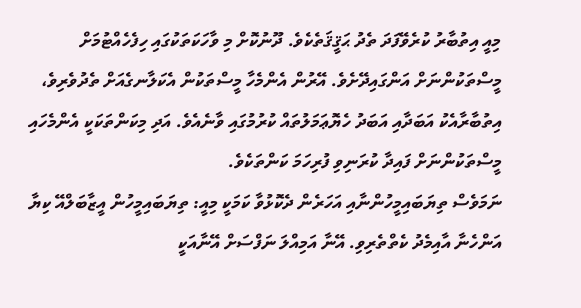މިއީ އިތުބާރު ކުރެވޭފަދަ ތެދު ޙަޤީޤަތެކެވެ. ދޫނުކޮށް މި ވާހަކަތަކުގައި ހިފެހެއްޓުމަށް މީސްތަކުންނަށް އަންގައިދޭށެވެ. އޭރުން އެންމެހާ މީސްތަކުން އެކަލާނގެއަށް ތެދުވެރިވެ، އިތުބާރާއެކު އަބަދާއި އަބަދު ހެޔޮޢަމަލުތައް ކުރުމުގައި ވާނެއެވެ. އަދި މިކަންތަކަކީ އެންމެހައި މީސްތަކުންނަށް ފައިދާ ކުރަނިވި ފުރިހަމަ ކަންތަކެވެ.
ނަމަވެސް ތިޔަބައިމީހުންނާއި އަހަރެން ދެކޮޅުވާ ކަމަކީ މިއީ: ތިޔަބައިމީހުން އީޒާބަލްއޭ ކިޔާ އަންހެނާ އާއިމެދު ކެތްތެރިވި. އޭނާ އަމިއްލަ ނަފްސަށް އޭނާއަކީ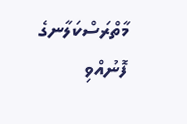މާތްރަސްކަލާނގެ ފޮނުއްވި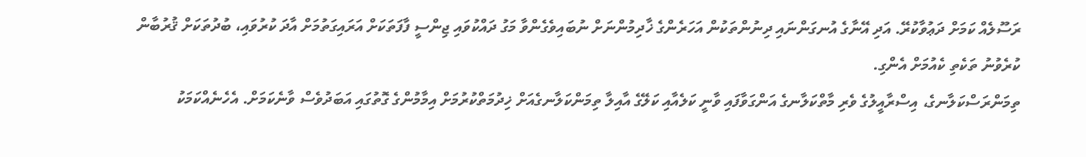ރަސޫލެއް ކަމަށް ދަޢުވާކުރޭ. އަދި އޭނާގެ އުނގަންނައި ދިނުންތަކުން އަހަރެންގެ ޚާދިމުންނަށް ނުބައިވެގެންވާ މަގު ދައްކުވައި ޖިންސީ ފާފަތަކަށް އަރައިގަތުމަށް އާދަ ކުރުވައި، ބުދުތަކަށް ޤުރުބާން ކުރެވުނު ތަކެތި ކެއުމަށް އެންގި.
ތިމަންރަސްކަލާނގެ، އިސްރާއީލުގެ ވެރި މާތްކަލާނގެ އަންގަވާފައި ވާނީ ކަލެއާއި ކަލޭގެ އާއިލާ ތިމަންކަލާނގެއަށް ޚިދުމަތްކުރުމަށް އިމާމުންގެ ގޮތުގައި އަބަދުވެސް ވާނެކަމަށް. އެހެނެއްކަމަކު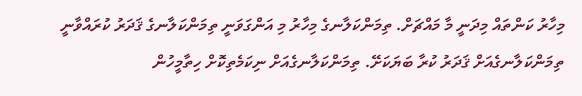މިހާރު ކަންތައް މިދަނީ މާ މައްޗަށް. ތިމަންކަލާނގެ މިހާރު މި އަންގަވަނީ ތިމަންކަލާނގެ ޤަދަރު ކުރައްވާނީ ތިމަންކަލާނގެއަށް ޤަދަރު ކުރާ ބަޔަކަށޭ. ތިމަންކަލާނގެއަށް ނިކަމެތިކޮށް ހިތާމީހުން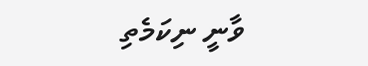ވާނީ ނިކަމެތި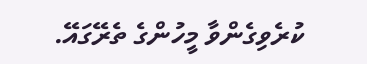ކުރެވިގެންވާ މީހުންގެ ތެރޭގައޭ.